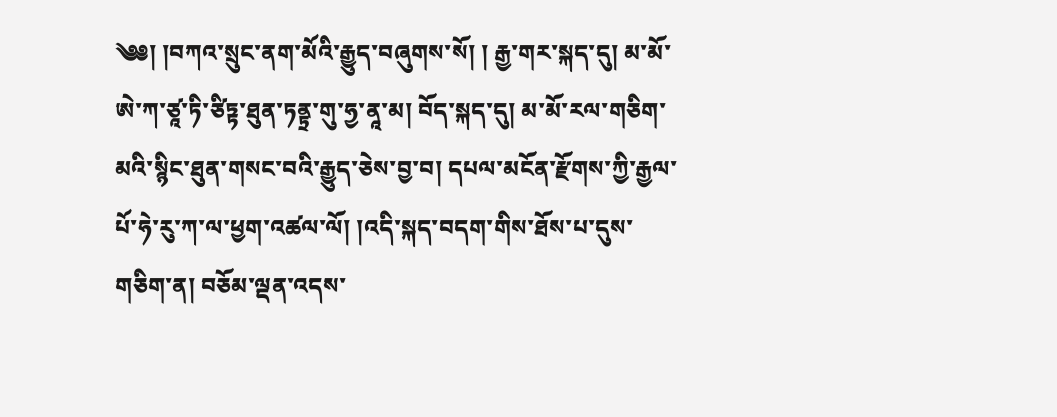༄༅། །བཀའ་སྲུང་ནག་མོའི་རྒྱུད་བཞུགས་སོ། ། རྒྱ་གར་སྐད་དུ། མ་མོ་ཨེ་ཀ་ཙཱ་ཏི་ཙིཏྟ་ཐུན་ཏནྟྲ་གུ་ཧྱ་ནཱ་མ། བོད་སྐད་དུ། མ་མོ་རལ་གཅིག་མའི་སྙིང་ཐུན་གསང་བའི་རྒྱུད་ཅེས་བྱ་བ། དཔལ་མངོན་རྫོགས་ཀྱི་རྒྱལ་པོ་ཧེ་རུ་ཀ་ལ་ཕྱག་འཚལ་ལོ། །འདི་སྐད་བདག་གིས་ཐོས་པ་དུས་གཅིག་ན། བཅོམ་ལྡན་འདས་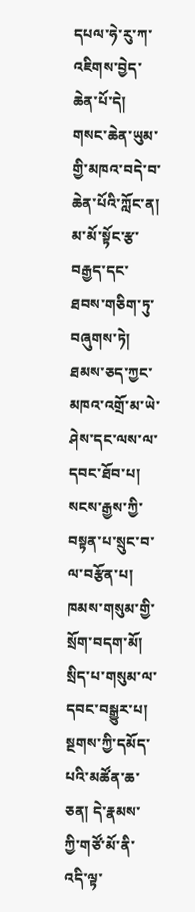དཔལ་ཧེ་རུ་ཀ་འཇིགས་བྱེད་ཆེན་པོ་དེ། གསང་ཆེན་ཡུམ་གྱི་མཁའ་བདེ་བ་ཆེན་པོའི་ཀློང་ན། མ་མོ་སྟོང་རྩ་བརྒྱད་དང་ཐབས་གཅིག་ཏུ་བཞུགས་ཏེ། ཐམས་ཅད་ཀྱང་མཁའ་འགྲོ་མ་ཡེ་ཤེས་དང་ལས་ལ་དབང་ཐོབ་པ། སངས་རྒྱས་ཀྱི་བསྟན་པ་སྲུང་བ་ལ་བརྩོན་པ། ཁམས་གསུམ་གྱི་སྲོག་བདག་མོ། སྲིད་པ་གསུམ་ལ་དབང་བསྒྱུར་པ། སྔགས་ཀྱི་དམོད་པའི་མཚོན་ཆ་ཅན། དེ་རྣམས་ཀྱི་གཙོ་མོ་ནི་འདི་ལྟ་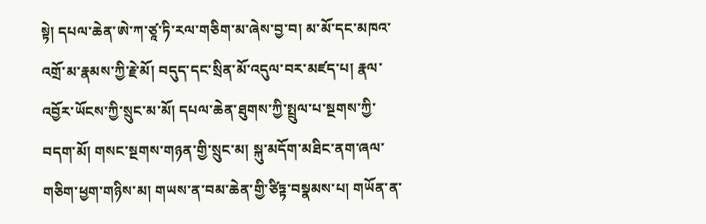སྟེ། དཔལ་ཆེན་ཨེ་ཀ་ཙཱ་ཏི་རལ་གཅིག་མ་ཞེས་བྱ་བ། མ་མོ་དང་མཁའ་འགྲོ་མ་རྣམས་ཀྱི་རྗེ་མོ། བདུད་དང་སྲིན་མོ་འདུལ་བར་མཛད་པ། རྣལ་འབྱོར་ཡོངས་ཀྱི་སྲུང་མ་མོ། དཔལ་ཆེན་ཐུགས་ཀྱི་སྤྲུལ་པ་སྔགས་ཀྱི་བདག་མོ། གསང་སྔགས་གཉན་གྱི་སྲུང་མ། སྐུ་མདོག་མཐིང་ནག་ཞལ་གཅིག་ཕྱག་གཉིས་མ། གཡས་ན་བམ་ཆེན་གྱི་ཙིཏྟ་བསྣམས་པ། གཡོན་ན་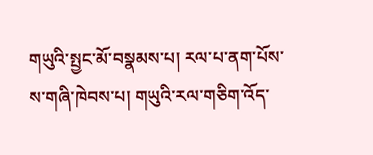གཡུའི་སྤྱང་མོ་བསྣམས་པ། རལ་པ་ནག་པོས་ས་གཞི་ཁེབས་པ། གཡུའི་རལ་གཅིག་འོད་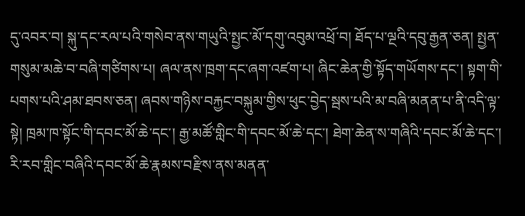དུ་འབར་བ། སྐུ་དང་རལ་པའི་གསེབ་ནས་གཡུའི་སྤྱང་མོ་དགུ་འབུམ་འཕྲོ་བ། ཐོད་པ་ལྔའི་དབུ་རྒྱན་ཅན། སྤྱན་གསུམ་མཆེ་བ་བཞི་གཙིགས་པ། ཞལ་ནས་ཁྲག་དང་ཞག་འཛག་པ། ཞིང་ཆེན་གྱི་སྟོད་གཡོགས་དང་། སྟག་གི་པགས་པའི་ཤམ་ཐབས་ཅན། ཞབས་གཉིས་བརྐྱང་བསྐུམ་གྱིས་ཕུང་བྱེད་སྦས་པའི་མ་བཞི་མནན་པ་ནི་འདི་ལྟ་སྟེ། ཁྲམ་ཁ་སྟོང་གི་དབང་མོ་ཆེ་དང་། རྒྱ་མཚོ་གླིང་གི་དབང་མོ་ཆེ་དང་། ཐེག་ཆེན་ས་གཞིའི་དབང་མོ་ཆེ་དང་། རི་རབ་གླིང་བཞིའི་དབང་མོ་ཆེ་རྣམས་བརྫིས་ནས་མནན་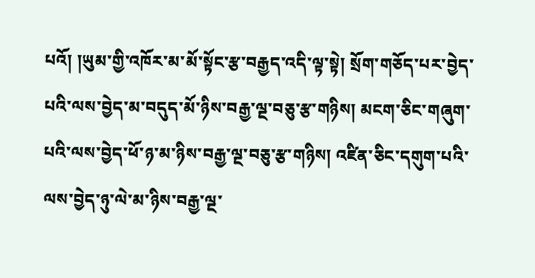པའོ། །ཡུམ་གྱི་འཁོར་མ་མོ་སྟོང་རྩ་བརྒྱད་འདི་ལྟ་སྟེ། སྲོག་གཅོད་པར་བྱེད་པའི་ལས་བྱེད་མ་བདུད་མོ་ཉིས་བརྒྱ་ལྔ་བཅུ་རྩ་གཉིས། མངག་ཅིང་གཞུག་པའི་ལས་བྱེད་ཕོ་ཉ་མ་ཉིས་བརྒྱ་ལྔ་བཅུ་རྩ་གཉིས། འཛིན་ཅིང་དགུག་པའི་ལས་བྱེད་ཉུ་ལེ་མ་ཉིས་བརྒྱ་ལྔ་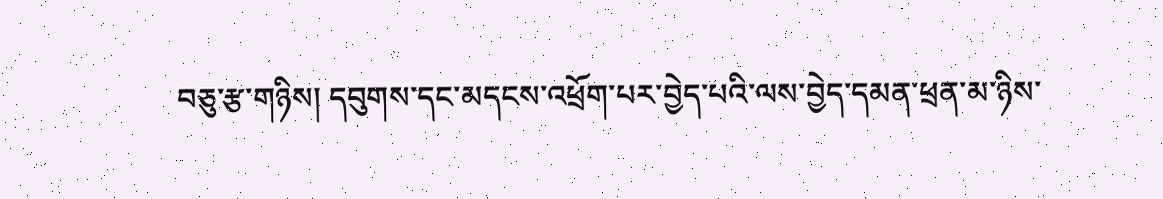བཅུ་རྩ་གཉིས། དབུགས་དང་མདངས་འཕྲོག་པར་བྱེད་པའི་ལས་བྱེད་དམན་ཕྲན་མ་ཉིས་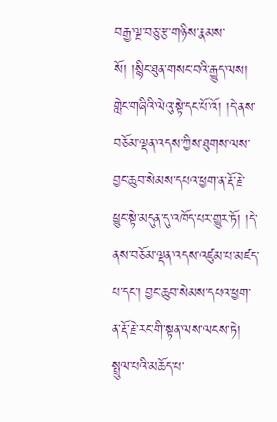བརྒྱ་ལྔ་བཅུ་རྩ་གཉིས་རྣམས་སོ། །སྙིང་ཐུན་གསང་བའི་རྒྱུད་ལས། གླེང་གཞིའི་ལེའུ་སྟེ་དང་པོ་འོ། །དེ་ནས་བཅོམ་ལྡན་འདས་ཀྱིས་ཐུགས་ལས་བྱང་ཆུབ་སེམས་དཔའ་ཕྱག་ན་རྡོ་རྗེ་ཕྱུང་སྟེ་མདུན་དུ་འཁོད་པར་གྱུར་ཏོ། །དེ་ནས་བཅོམ་ལྡན་འདས་འཛུམ་པ་མཛད་པ་དང་། བྱང་ཆུབ་སེམས་དཔའ་ཕྱག་ན་རྡོ་རྗེ་རང་གི་སྟན་ལས་ལངས་ཏེ། སྤྲུལ་པའི་མཆོད་པ་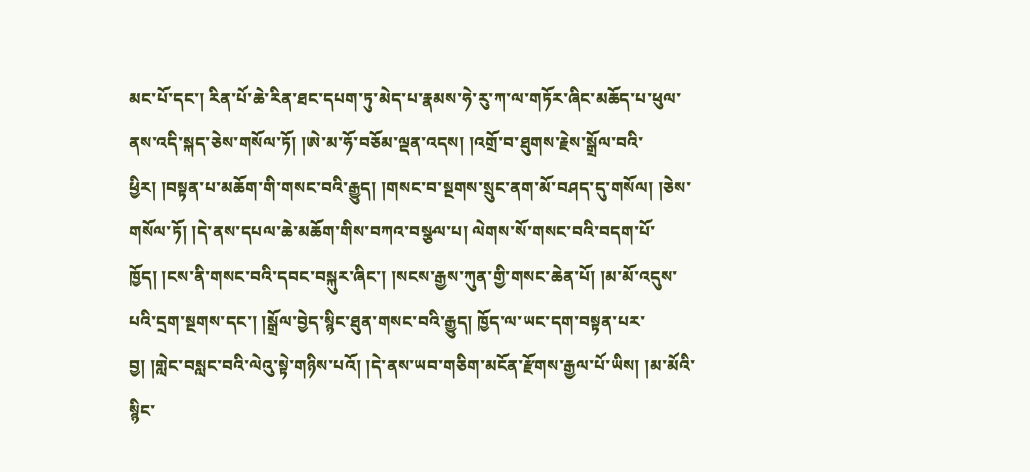མང་པོ་དང་། རིན་པོ་ཆེ་རིན་ཐང་དཔག་ཏུ་མེད་པ་རྣམས་ཧེ་རུ་ཀ་ལ་གཏོར་ཞིང་མཆོད་པ་ཕུལ་ནས་འདི་སྐད་ཅེས་གསོལ་ཏོ། །ཨེ་མ་ཧོ་བཅོམ་ལྡན་འདས། །འགྲོ་བ་ཐུགས་རྗེས་སྒྲོལ་བའི་ཕྱིར། །བསྟན་པ་མཆོག་གི་གསང་བའི་རྒྱུད། །གསང་བ་སྔགས་སྲུང་ནག་མོ་བཤད་དུ་གསོལ། །ཅེས་གསོལ་ཏོ། །དེ་ནས་དཔལ་ཆེ་མཆོག་གིས་བཀའ་བསྩལ་པ། ལེགས་སོ་གསང་བའི་བདག་པོ་ཁྱོད། །ངས་ནི་གསང་བའི་དབང་བསྐུར་ཞིང་། །སངས་རྒྱས་ཀུན་གྱི་གསང་ཆེན་པོ། །མ་མོ་འདུས་པའི་དྲག་སྔགས་དང་། །སྒྲོལ་བྱེད་སྙིང་ཐུན་གསང་བའི་རྒྱུད། ཁྱོད་ལ་ཡང་དག་བསྟན་པར་བྱ། །གླེང་བསླང་བའི་ལེའུ་སྟེ་གཉིས་པའོ། །དེ་ནས་ཡབ་གཅིག་མངོན་རྫོགས་རྒྱལ་པོ་ཡིས། །མ་མོའི་སྙིང་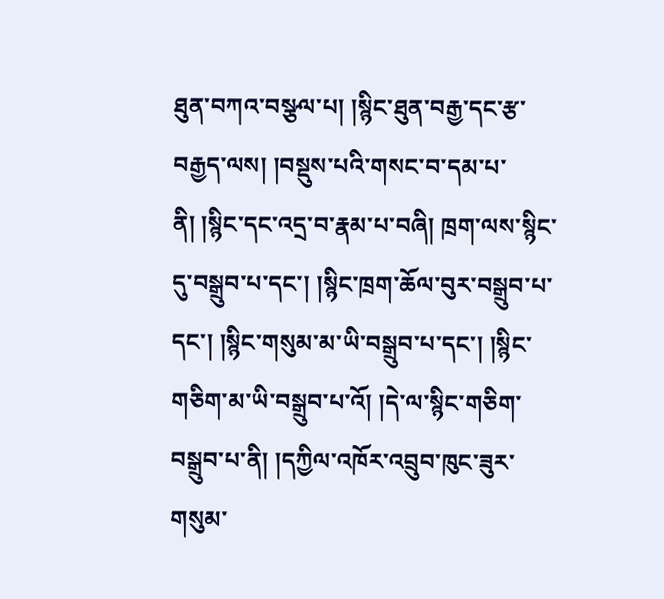ཐུན་བཀའ་བསྩལ་པ། །སྙིང་ཐུན་བརྒྱ་དང་རྩ་བརྒྱད་ལས། །བསྡུས་པའི་གསང་བ་དམ་པ་ནི། །སྙིང་དང་འདྲ་བ་རྣམ་པ་བཞི། ཁྲག་ལས་སྙིང་དུ་བསྒྲུབ་པ་དང་། །སྙིང་ཁྲག་ཆོལ་བུར་བསྒྲུབ་པ་དང་། །སྙིང་གསུམ་མ་ཡི་བསྒྲུབ་པ་དང་། །སྙིང་གཅིག་མ་ཡི་བསྒྲུབ་པ་འོ། །དེ་ལ་སྙིང་གཅིག་བསྒྲུབ་པ་ནི། །དཀྱིལ་འཁོར་འབྲུབ་ཁུང་ཟུར་གསུམ་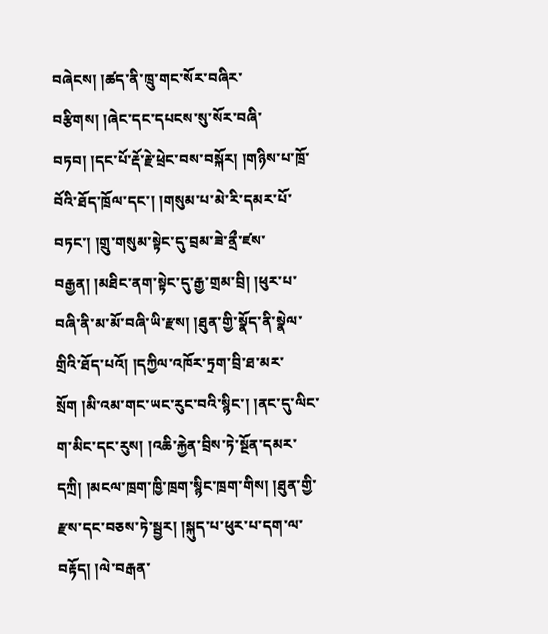བཞེངས། །ཚད་ནི་ཁྲུ་གང་སོར་བཞིར་བརྩིགས། །ཞེང་དང་དཔངས་སུ་སོར་བཞི་བཏབ། །དང་པོ་རྡོ་རྗེ་ཕྲེང་བས་བསྐོར། །གཉིས་པ་ཁྲོ་བོའི་ཐོད་ཁྲོལ་དང་། །གསུམ་པ་མེ་རི་དམར་པོ་བཏང་། །གྲུ་གསུམ་སྟེང་དུ་བྲམ་ཟེ་ནྲྀ་ཛས་བརྒྱན། །མཐིང་ནག་སྟེང་དུ་རྒྱ་གྲམ་བྲི། །ཕུར་པ་བཞི་ནི་མ་མོ་བཞི་ཡི་རྫས། །ཐུན་གྱི་སྣོད་ནི་སྣེལ་གྲིའི་ཐོད་པའོ། །དཀྱིལ་འཁོར་ཏྲག་བྲི་ཐ་མར་སྲོག །མི་འམ་གང་ཡང་རུང་བའི་སྙིང་། །ནང་དུ་ལིང་ག་མིང་དང་རུས། །འཆི་རྐྱེན་བྲིས་ཏེ་སྔོན་དམར་དཀྲི། །མངལ་ཁྲག་ཁྱི་ཁྲག་སྙིང་ཁྲག་གིས། །ཐུན་གྱི་རྫས་དང་བཅས་ཏེ་སྦྱར། །སྐུད་པ་ཕུར་པ་དག་ལ་བརྟོད། །ལེ་བརྒན་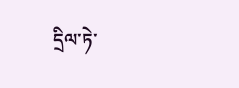དྲིལ་ཏེ་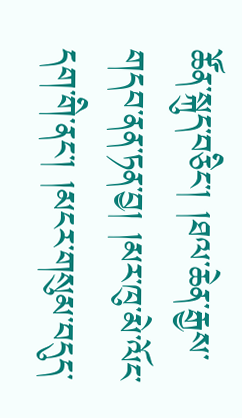ཚོན་སྐུད་བཅིང་། །ཐལ་ཆེན་རྒྱས་གདབ་ནན་ཏན་བྱ། །མར་ཁུ་མེ་ལོང་དག་གི་ནང་། །མངར་གསུམ་བདུད་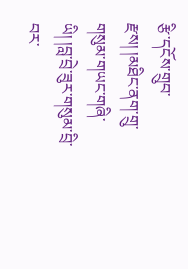རྩི་དངོས་གྲུབ་རྫས། །མཐིང་ནག་གྲུ་གསུམ་གཡང་གཞི་ཡི། །བླ་བྲེ་ཟུར་གསུམ་བྲི་བར་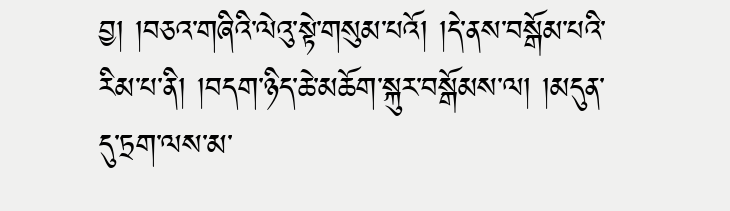བྱ། །བཅའ་གཞིའི་ལེའུ་སྟེ་གསུམ་པའོ། །དེ་ནས་བསྒོམ་པའི་རིམ་པ་ནི། །བདག་ཉིད་ཆེ་མཆོག་སྐུར་བསྒོམས་ལ། །མདུན་དུ་ཏྲག་ལས་མ་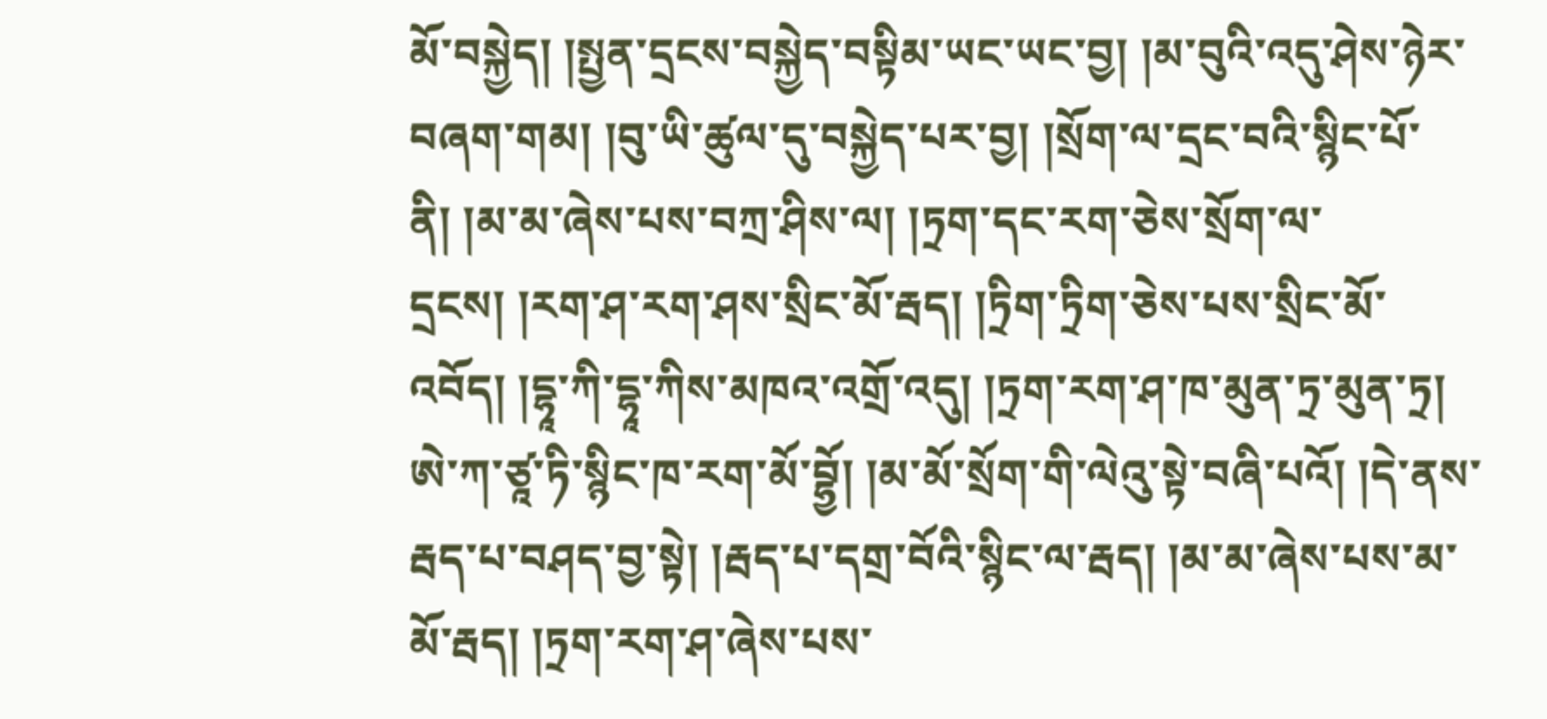མོ་བསྐྱེད། །སྤྱན་དྲངས་བསྐྱེད་བསྟིམ་ཡང་ཡང་བྱ། །མ་བུའི་འདུ་ཤེས་ཉེར་བཞག་གམ། །བུ་ཡི་ཚུལ་དུ་བསྐྱེད་པར་བྱ། །སྲོག་ལ་དྲང་བའི་སྙིང་པོ་ནི། །མ་མ་ཞེས་པས་བཀྲ་ཤིས་ལ། །ཏྲག་དང་རག་ཅེས་སྲོག་ལ་དྲངས། །རག་ཤ་རག་ཤས་སྲིང་མོ་རྦད། །ཏྲིག་ཏྲིག་ཅེས་པས་སྲིང་མོ་འབོད། །དྷཱ་ཀི་དྷཱ་ཀིས་མཁའ་འགྲོ་འདུ། །ཏྲག་རག་ཤ་ཁ་མུན་ཏྲ་མུན་ཏྲ། ཨེ་ཀ་ཙཱ་ཏི་སྙིང་ཁ་རག་མོ་བྷྱོ། །མ་མོ་སྲོག་གི་ལེའུ་སྟེ་བཞི་པའོ། །དེ་ནས་རྦད་པ་བཤད་བྱ་སྟེ། །རྦད་པ་དགྲ་བོའི་སྙིང་ལ་རྦད། །མ་མ་ཞེས་པས་མ་མོ་རྦད། །ཏྲག་རག་ཤ་ཞེས་པས་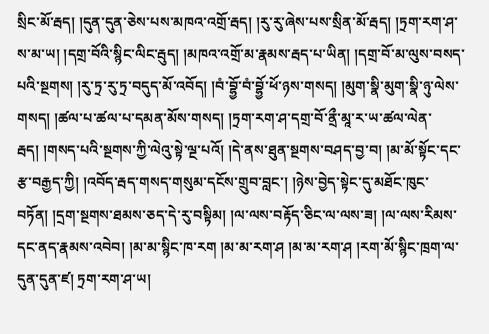སྲིང་མོ་རྦད། །དུན་དུན་ཅེས་པས་མཁའ་འགྲོ་རྦད། །རུ་རུ་ཞེས་པས་སྲིན་མོ་རྦད། །ཏྲག་རག་ཤ་ས་མ་ཡ། །དགྲ་བོའི་སྙིང་ལིང་རྦུད། །མཁའ་འགྲོ་མ་རྣམས་རྦད་པ་ཡིན། །དགྲ་བོ་མ་ལུས་བསད་པའི་སྔགས། །རུ་ཏྲ་རུ་ཏྲ་བདུད་མོ་འབོད། །བཾ་བྷྱོ་བཾ་བྷྱོ་ཕོ་ཉས་གསད། །མུག་སྣི་མུག་སྣི་ཉུ་ལེས་གསད། །ཚལ་པ་ཚལ་པ་དམན་མོས་གསད། །ཏྲག་རག་ཤ་དགྲ་བོ་ནྲྀ་མཱ་ར་ཡ་ཚལ་ལེན་རྦད། །གསད་པའི་སྔགས་ཀྱི་ལེའུ་སྟེ་ལྔ་པའོ། །དེ་ནས་ཐུན་སྔགས་བཤད་བྱ་བ། །མ་མོ་སྟོང་དང་རྩ་བརྒྱད་ཀྱི། །འབོད་རྦད་གསད་གསུམ་དངོས་གྲུབ་བླང་། །ཉེས་བྱེད་སྟེང་དུ་མཐོང་ཁུང་བཏོན། །དྲག་སྔགས་ཐམས་ཅད་དེ་རུ་བསྟིམ། །ལ་ལས་བརྟོད་ཅིང་ལ་ལས་ཟ། །ལ་ལས་རིམས་དང་ནད་རྣམས་འབེབ། །མ་མ་སྙིང་ཁ་རག །མ་མ་རག་ཤ །མ་མ་རག་ཤ །རག་མོ་སྙིང་ཁྲག་ལ་དུན་དུན་ཛ། ཏྲག་རག་ཤ་ཡ།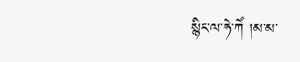སྙིང་ལ་ཧེ་ཀེཾ །མ་མ་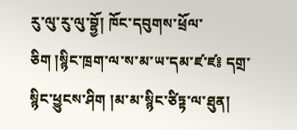རུ་ལུ་རུ་ལུ་བྷྱོ། ཁོང་དབུགས་ཕྲོལ་ཅིག །སྙིང་ཁྲག་ལ་ས་མ་ཡ་དམ་ཛ་ཛ༔ དགྲ་སྙིང་ཕྱུངས་ཤིག །མ་མ་སྙིང་ཙིཏྟ་ལ་ཐུན།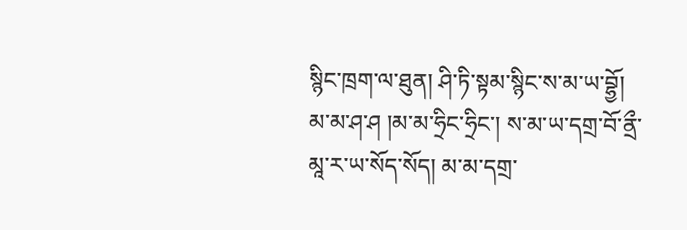སྙིང་ཁྲག་ལ་ཐུན། ཤི་ཏི་སྟམ་སྙིང་ས་མ་ཡ་བྷྱོ། མ་མ་ཤ་ཤ །མ་མ་ཧྲིང་ཧྲིང་། ས་མ་ཡ་དགྲ་བོ་ནྲྀ་མཱ་ར་ཡ་སོད་སོད། མ་མ་དགྲ་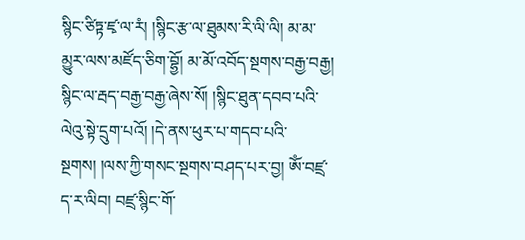སྙིང་ཙིཏྟ་ཛྭ་ལ་རཾ། །སྙིང་རྩ་ལ་ཐུམས་རི་ལི་ལི། མ་མ་མྱུར་ལས་མཛོད་ཅིག་བྷྱོ། མ་མོ་འབོད་སྔགས་བརྒྱ་བརྒྱ། སྙིང་ལ་རྦད་བརྒྱ་བརྒྱ་ཞེས་སོ། །སྙིང་ཐུན་དབབ་པའི་ལེའུ་སྟེ་དྲུག་པའོ། །དེ་ནས་ཕུར་པ་གདབ་པའི་སྔགས། །ལས་ཀྱི་གསང་སྔགས་བཤད་པར་བྱ། ཨོཾ་བཛྲ་ད་ར་ལིབ། བཛྲ་སྙིང་གོ་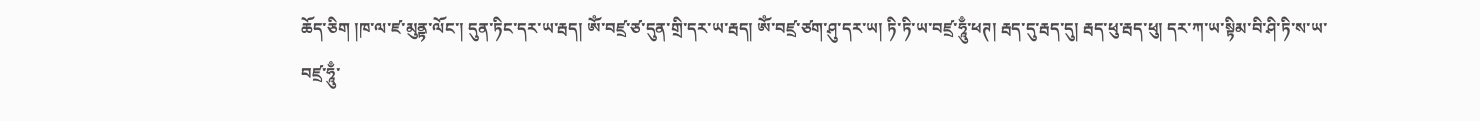ཆོད་ཅིག །ཁ་ལ་ཛ་མུནྟ་ལོང་། དུན་ཏིང་དར་ཡ་རྦད། ཨོཾ་བཛྲ་ཙ་དུན་གྲི་དར་ཡ་རྦད། ཨོཾ་བཛྲ་ཙག་ཤུ་དར་ཡ། ཏི་ཏི་ཡ་བཛྲ་ཧཱུྃ་ཕཊ། རྦད་དུ་རྦད་དུ། རྦད་ཕུ་རྦད་ཕུ། དར་ཀ་ཡ་སྟིམ་བི་ཤི་ཏི་ས་ཡ་བཛྲ་ཧཱུྃ་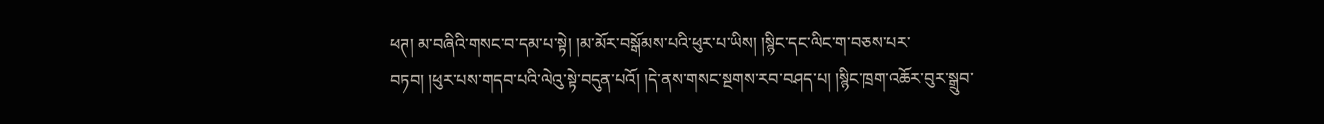ཕཊ། མ་བཞིའི་གསང་བ་དམ་པ་སྟེ། །མ་མོར་བསྒོམས་པའི་ཕུར་པ་ཡིས། །སྙིང་དང་ལིང་ག་བཅས་པར་བཏབ། །ཕུར་པས་གདབ་པའི་ལེའུ་སྟེ་བདུན་པའོ། །དེ་ནས་གསང་སྔགས་རབ་བཤད་པ། །སྙིང་ཁྲག་འཆོར་བུར་སྒྲུབ་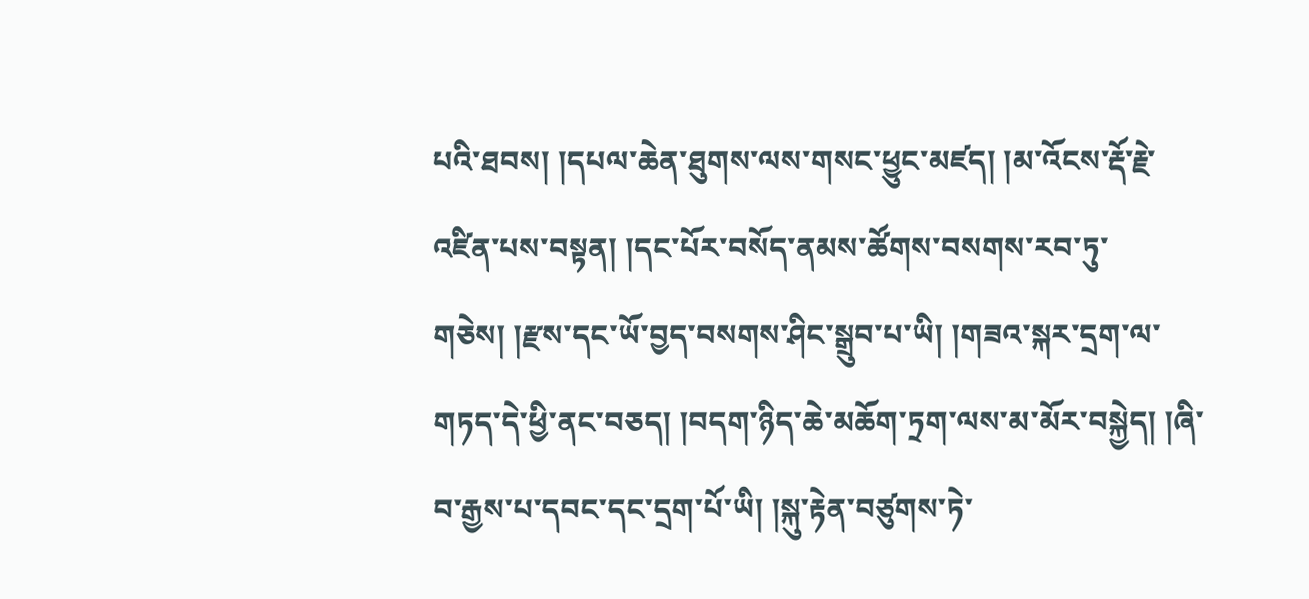པའི་ཐབས། །དཔལ་ཆེན་ཐུགས་ལས་གསང་ཕྱུང་མཛད། །མ་འོངས་རྡོ་རྗེ་འཛིན་པས་བསྟན། །དང་པོར་བསོད་ནམས་ཚོགས་བསགས་རབ་ཏུ་གཅེས། །རྫས་དང་ཡོ་བྱད་བསགས་ཤིང་སྒྲུབ་པ་ཡི། །གཟའ་སྐར་དྲག་ལ་གཏད་དེ་ཕྱི་ནང་བཅད། །བདག་ཉིད་ཆེ་མཆོག་ཏྲག་ལས་མ་མོར་བསྐྱེད། །ཞི་བ་རྒྱས་པ་དབང་དང་དྲག་པོ་ཡི། །སྐུ་རྟེན་བཙུགས་ཏེ་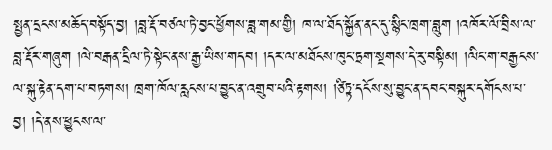སྤྱན་དྲངས་མཆོད་བསྟོད་བྱ། །བླ་རྡོ་བཙལ་ཏེ་བྱང་ཕྱོགས་ཟླ་གམ་གྱི། ཁ་ལ་ཐོད་སྐྱོན་ནང་དུ་སྙིང་ཁྲག་བླུག །འཁོར་ལོ་བྲིས་ལ་བླ་རྡོར་གཞུག །ལེ་བརྒན་དྲིལ་ཏེ་སྟེང་ནས་རྒྱ་ཡིས་གདབ། །དར་ལ་མཐོངས་ཁུང་ཏྲག་སྔགས་དེ་རུ་བསྟིམ། །ལིང་ག་བརྒྱངས་ལ་སྐུ་རྟེན་དག་པ་བཏགས། ཁྲག་ཁོལ་རླངས་པ་བྱུང་ན་འགྲུབ་པའི་རྟགས། །ཙིཏྟ་དངོས་སུ་བྱུང་ན་དབང་བསྐུར་དགོངས་པ་བྱ། །དེ་ནས་ཕྱུངས་ལ་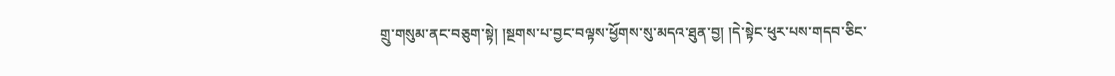གྲུ་གསུམ་ནང་བཅུག་སྟེ། །སྔགས་པ་བྱང་བལྟས་ཕྱོགས་སུ་མདའ་ཐུན་བྱ། །དེ་སྟེང་ཕུར་པས་གདབ་ཅིང་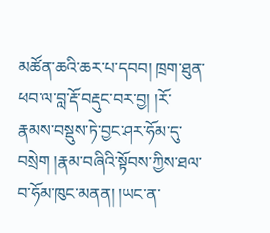མཚོན་ཆའི་ཆར་པ་དབབ། ཁྲག་ཐུན་ཕབ་ལ་བླ་རྡོ་བརྡུང་བར་བྱ། །རོ་རྣམས་བསྡུས་ཏེ་བྱང་ཤར་ཧོམ་དུ་བསྲེག །རྣམ་བཞིའི་སྟོབས་ཀྱིས་ཐལ་བ་ཧོམ་ཁུང་མནན། །ཡང་ན་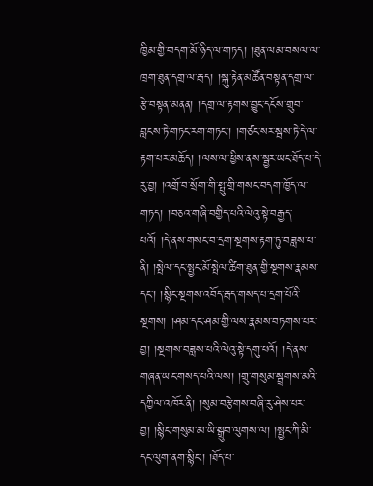ཁྱིམ་གྱི་བདག་མོ་ཉིད་ལ་གཏད། །ཐུན་ལམ་བསལ་ལ་ཁྲག་ཐུན་དགྲ་ལ་རྦད། །སྐུ་རྟེན་མཚོན་བསྟན་དགྲ་ལ་རྩེ་བསྟན་མནན། །དགྲ་ལ་རྟགས་བྱུང་དངོས་གྲུབ་བླངས་ཏེ་གཏང་རག་གཏང་། །གཙང་སར་སྦས་ཏེ་དེ་ལ་རྟག་པར་མཆོད། །ལས་ལ་ཕྱིས་ནས་སྦྱར་ཡང་ཐོད་པ་དེ་རུ་བྱ། །འགྲོ་བ་སྲོག་གི་སྤུ་གྲི་གསང་བདག་ཁྱོད་ལ་གཏད། །བཅའ་གཞི་བགྱིད་པའི་ལེའུ་སྟེ་བརྒྱད་པའོ། །དེ་ནས་གསང་བ་དྲག་སྔགས་རྟག་ཏུ་བཟླས་པ་ནི། །སྤེལ་དང་སྤྱང་མོ་སྤེལ་ཚིག་ཐུན་གྱི་སྔགས་རྣམས་དང་། །སྙིང་སྔགས་འབོད་རྦད་གསད་པ་དྲག་པོའི་སྔགས། །ཤམ་དང་ཤམ་གྱི་ལས་རྣམས་བཏགས་པར་བྱ། །སྔགས་བཟླས་པའི་ལེའུ་སྟེ་དགུ་པའོ། །དེ་ནས་གཞན་ཡང་གསད་པའི་ལས། །གྲུ་གསུམ་སྦྲགས་མའི་དཀྱིལ་འཁོར་ནི། །སུམ་བརྩེགས་བཞི་རུ་ཤེས་པར་བྱ། །སྙིང་གསུམ་མ་ཡི་སྒྲུབ་ལུགས་ལ། །སྤྱང་ཀི་མི་དང་ལུག་ནག་སྙིང་། །ཐོད་པ་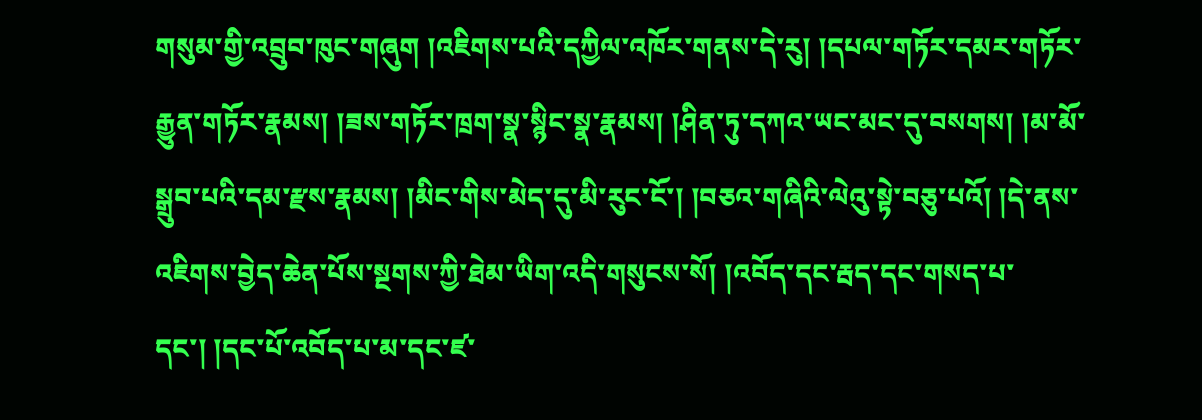གསུམ་གྱི་འབྲུབ་ཁུང་གཞུག །འཇིགས་པའི་དཀྱིལ་འཁོར་གནས་དེ་རུ། །དཔལ་གཏོར་དམར་གཏོར་རྒྱུན་གཏོར་རྣམས། །ཟས་གཏོར་ཁྲག་སྣ་སྙིང་སྣ་རྣམས། །ཤིན་ཏུ་དཀའ་ཡང་མང་དུ་བསགས། །མ་མོ་སྒྲུབ་པའི་དམ་རྫས་རྣམས། །མིང་གིས་མེད་དུ་མི་རུང་ངོ་། །བཅའ་གཞིའི་ལེའུ་སྟེ་བཅུ་པའོ། །དེ་ནས་འཇིགས་བྱེད་ཆེན་པོས་སྔགས་ཀྱི་ཐེམ་ཡིག་འདི་གསུངས་སོ། །འབོད་དང་རྦད་དང་གསད་པ་དང་། །དང་པོ་འབོད་པ་མ་དང་ཛ་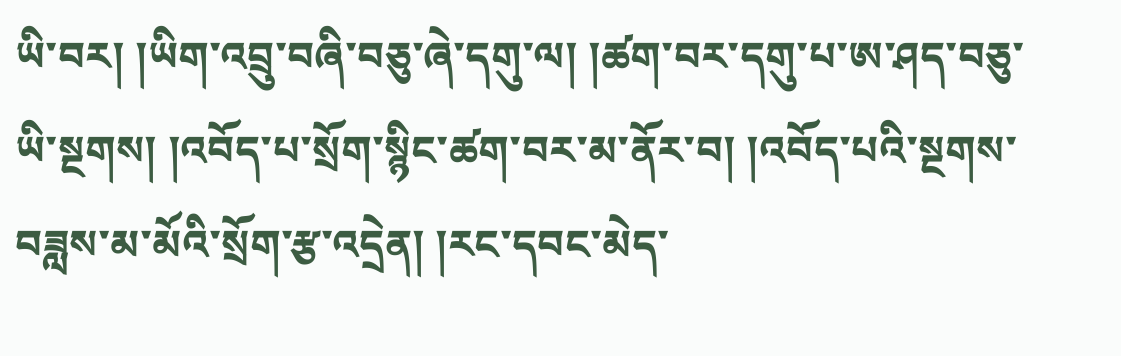ཡི་བར། །ཡིག་འབྲུ་བཞི་བཅུ་ཞེ་དགུ་ལ། །ཚག་བར་དགུ་པ་ཨ་ཤད་བཅུ་ཡི་སྔགས། །འབོད་པ་སྲོག་སྙིང་ཚག་བར་མ་ནོར་བ། །འབོད་པའི་སྔགས་བཟླས་མ་མོའི་སྲོག་རྩ་འདྲེན། །རང་དབང་མེད་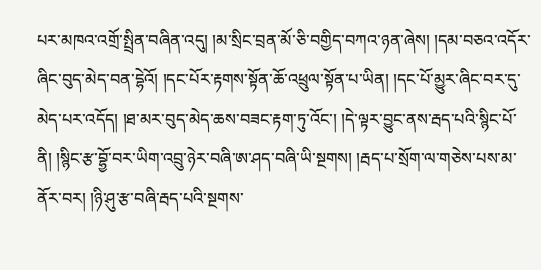པར་མཁའ་འགྲོ་སྤྲིན་བཞིན་འདུ། །མ་སྲིང་བྲན་མོ་ཅི་བགྱིད་བཀའ་ཉན་ཞེས། །དམ་བཅའ་འདོར་ཞིང་བུད་མེད་བན་དྷེའོ། །དང་པོར་རྟགས་སྟོན་ཆོ་འཕྲུལ་སྟོན་པ་ཡིན། །དང་པོ་མྱུར་ཞིང་བར་དུ་མེད་པར་འདོད། །ཐ་མར་བུད་མེད་ཆས་བཟང་རྟག་ཏུ་འོང་། །དེ་ལྟར་བྱུང་ནས་རྦད་པའི་སྙིང་པོ་ནི། །སྙིང་རྩ་བྷྱོ་བར་ཡིག་འབྲུ་ཉེར་བཞི་ཨ་ཤད་བཞི་ཡི་སྔགས། །རྦད་པ་སྲོག་ལ་གཅེས་པས་མ་ནོར་བར། །ཉི་ཤུ་རྩ་བཞི་རྦད་པའི་སྔགས་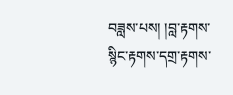བཟླས་པས། །བླ་རྟགས་སྙིང་རྟགས་དགྲ་རྟགས་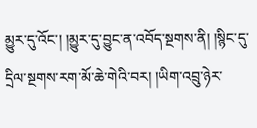མྱུར་དུ་འོང་། །མྱུར་དུ་བྱུང་ན་འབོད་སྔགས་ནི། །སྙིང་དུ་དྲིལ་སྔགས་རག་མོ་ཆེ་གེའི་བར། །ཡིག་འབྲུ་ཉེར་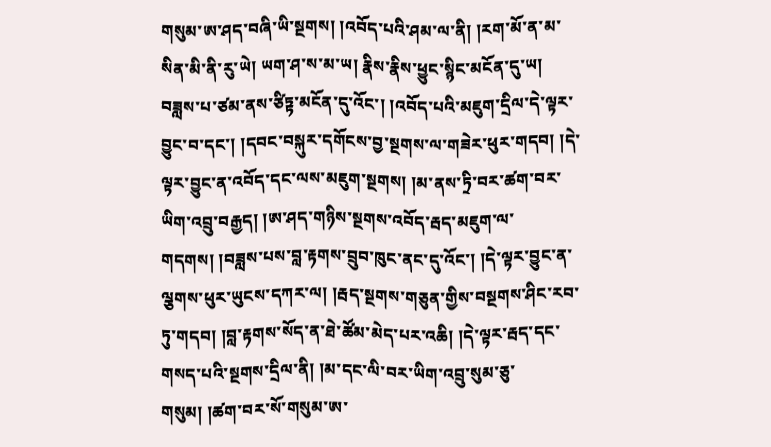གསུམ་ཨ་ཤད་བཞི་ཡི་སྔགས། །འབོད་པའི་ཤམ་ལ་ནི། །རག་མོ་ན་མ་སིན་མི་ནི་རུ་ཡེ། ཡག་ཤ་ས་མ་ཡ། རྣིས་རྣིས་ཕྱུང་སྙིང་མངོན་དུ་ཡ། བཟླས་པ་ཙམ་ནས་ཙིཏྟ་མངོན་དུ་འོང་། །འབོད་པའི་མཇུག་དྲིལ་དེ་ལྟར་བྱུང་བ་དང་། །དབང་བསྐུར་དགོངས་བྱ་སྔགས་ལ་གཟེར་ཕུར་གདབ། །དེ་ལྟར་བྱུང་ན་འབོད་དང་ལས་མཇུག་སྔགས། །མ་ནས་ཏྲི་བར་ཚག་བར་ཡིག་འབྲུ་བརྒྱད། །ཨ་ཤད་གཉིས་སྔགས་འབོད་རྦད་མཇུག་ལ་གདགས། །བཟླས་པས་བླ་རྟགས་བྲུབ་ཁུང་ནང་དུ་འོང་། །དེ་ལྟར་བྱུང་ན་ལྕགས་ཕུར་ཡུངས་དཀར་ལ། །རྦད་སྔགས་གཅུན་གྱིས་བསྔགས་ཤིང་རབ་ཏུ་གདབ། །བླ་རྟགས་སོད་ན་ཐེ་ཚོམ་མེད་པར་འཆི། །དེ་ལྟར་རྦད་དང་གསད་པའི་སྔགས་དྲིལ་ནི། །མ་དང་ལི་བར་ཡིག་འབྲུ་སུམ་ཅུ་གསུམ། །ཚག་བར་སོ་གསུམ་ཨ་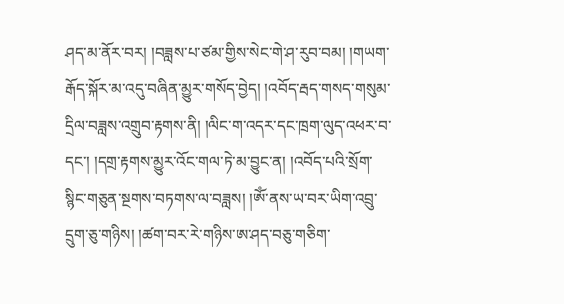ཤད་མ་ནོར་བར། །བཟླས་པ་ཙམ་གྱིས་སེང་གེ་ཤ་རུབ་བམ། །གཡག་རྒོད་སྐོར་མ་འདུ་བཞིན་མྱུར་གསོད་བྱེད། །འབོད་རྦད་གསད་གསུམ་དྲིལ་བཟླས་འགྲུབ་རྟགས་ནི། །ལིང་ག་འདར་དང་ཁྲག་ལུད་འཕར་བ་དང་། །དགྲ་རྟགས་མྱུར་འོང་གལ་ཏེ་མ་བྱུང་ན། །འབོད་པའི་སྲོག་སྙིང་གཅུན་སྔགས་བཏགས་ལ་བཟླས། །ཨོཾ་ནས་ཡ་བར་ཡིག་འབྲུ་དྲུག་ཅུ་གཉིས། །ཚག་བར་རེ་གཉིས་ཨ་ཤད་བཅུ་གཅིག་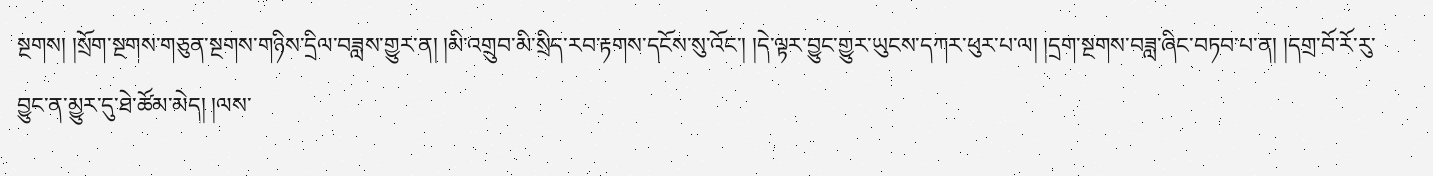སྔགས། །སྲོག་སྔགས་གཅུན་སྔགས་གཉིས་དྲིལ་བཟླས་གྱུར་ན། །མི་འགྲུབ་མི་སྲིད་རབ་རྟགས་དངོས་སུ་འོང་། །དེ་ལྟར་བྱུང་གྱུར་ཡུངས་དཀར་ཕུར་པ་ལ། །དྲག་སྔགས་བཟླ་ཞིང་བཏབ་པ་ན། །དགྲ་བོ་རོ་རུ་བྱུང་ན་མྱུར་དུ་ཐེ་ཚོམ་མེད། །ལས་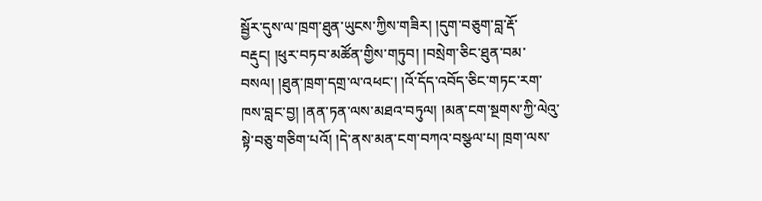སྦྱོར་དུས་ལ་ཁྲག་ཐུན་ཡུངས་ཀྱིས་གཟིར། །དུག་བཅུག་བླ་རྡོ་བརྡུང། །ཕུར་བཏབ་མཚོན་གྱིས་གཏུབ། །བསྲེག་ཅིང་ཐུན་བམ་བསལ། །ཐུན་ཁྲག་དགྲ་ལ་འཕང་། །འོ་དོད་འབོད་ཅིང་གཏང་རག་ཁས་བླང་བྱ། །ནན་ཏན་ལས་མཐའ་བཏུལ། །མན་ངག་སྔགས་ཀྱི་ལེའུ་སྟེ་བཅུ་གཅིག་པའོ། །དེ་ནས་མན་ངག་བཀའ་བསྩལ་པ། ཁྲག་ལས་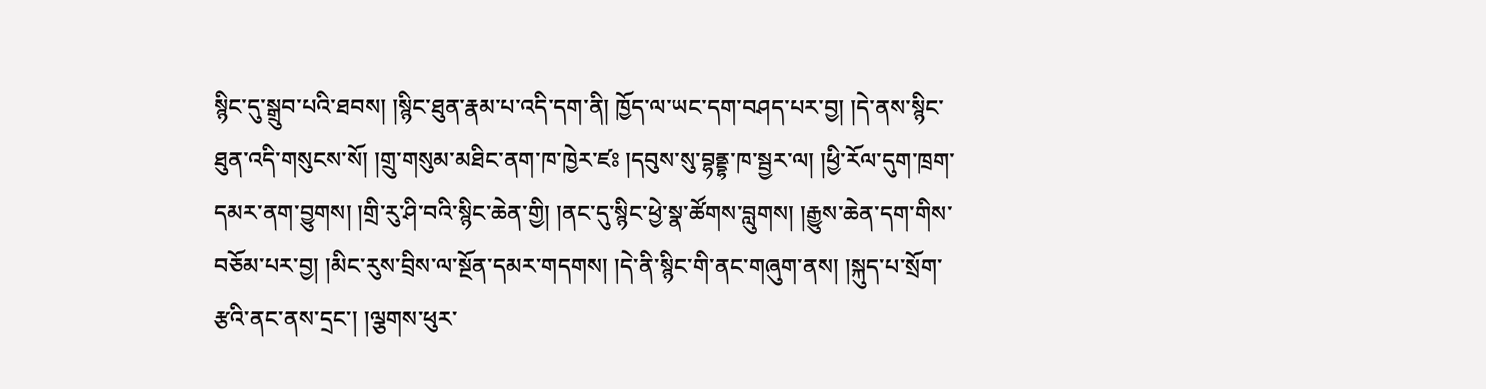སྙིང་དུ་སྒྲུབ་པའི་ཐབས། །སྙིང་ཐུན་རྣམ་པ་འདི་དག་ནི། ཁྱོད་ལ་ཡང་དག་བཤད་པར་བྱ། །དེ་ནས་སྙིང་ཐུན་འདི་གསུངས་སོ། །གྲུ་གསུམ་མཐིང་ནག་ཁ་ཁྱེར་ཛཿ །དབུས་སུ་བྷནྡྷ་ཁ་སྦྱར་ལ། །ཕྱི་རོལ་དུག་ཁྲག་དམར་ནག་བྱུགས། །གྲི་རུ་ཤི་བའི་སྙིང་ཆེན་གྱི། །ནང་དུ་སྙིང་ཕྱེ་སྣ་ཚོགས་བླུགས། །རྒྱུས་ཆེན་དག་གིས་བཅོམ་པར་བྱ། །མིང་རུས་བྲིས་ལ་སྔོན་དམར་གདགས། །དེ་ནི་སྙིང་གི་ནང་གཞུག་ནས། །སྐུད་པ་སྲོག་རྩའི་ནང་ནས་དྲང་། །ལྕགས་ཕུར་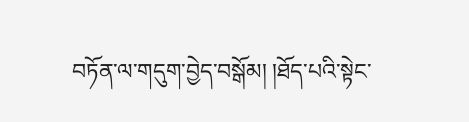བཏོན་ལ་གདུག་བྱེད་བསྒོམ། །ཐོད་པའི་སྟེང་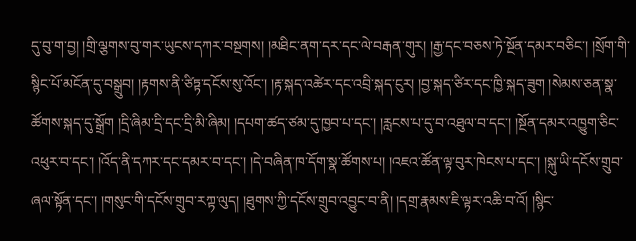དུ་བུ་ག་བྱ། །གྲི་ལྕགས་བུ་གར་ཡུངས་དཀར་བསྔགས། །མཐིང་ནག་དར་དང་ལེ་བརྒན་གུར། །རྒྱ་དང་བཅས་ཏེ་སྔོན་དམར་བཅིང་། །སྲོག་གི་སྙིང་པོ་མངོན་དུ་བསྒྲུབ། །རྟགས་ནི་ཙིཏྟ་དངོས་སུ་འོང་། །རྟ་སྐད་འཚེར་དང་འབྲི་སྐད་ངུར། །བྱ་སྐད་ཙིར་དང་ཁྱི་སྐད་ཟུག །སེམས་ཅན་སྣ་ཚོགས་སྐད་དུ་སྒྲོག །དྲི་ཞིམ་དྲི་དང་དྲི་མི་ཞིམ། །དཔག་ཚད་ཙམ་དུ་ཁྱབ་པ་དང་། །རླངས་པ་དུ་བ་འཐུལ་བ་དང་། །སྔོན་དམར་འཁྱུག་ཅིང་འཕུར་བ་དང་། །འོད་ནི་དཀར་དང་དམར་བ་དང་། །དེ་བཞིན་ཁ་དོག་སྣ་ཚོགས་པ། །འཇའ་ཚོན་ལྟ་བུར་ཁེངས་པ་དང་། །སྐུ་ཡི་དངོས་གྲུབ་ཞལ་སྟོན་དང་། །གསུང་གི་དངོས་གྲུབ་རཀྟ་ལུད། །ཐུགས་ཀྱི་དངོས་གྲུབ་འབྱུང་བ་ནི། །དགྲ་རྣམས་ཇི་ལྟར་འཆི་བ་འོ། །སྙིང་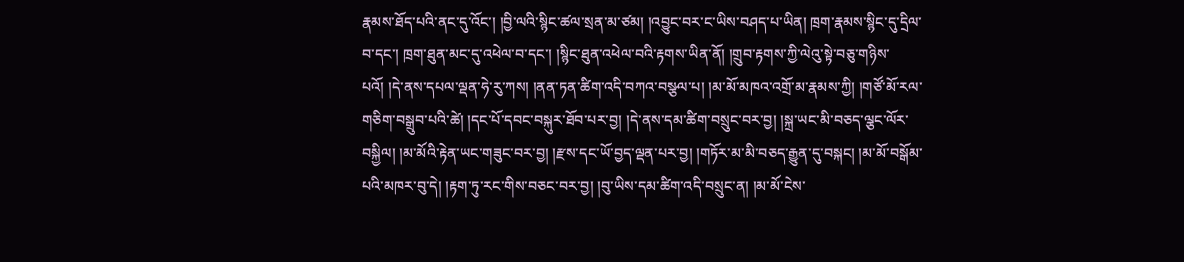རྣམས་ཐོད་པའི་ནང་དུ་འོང་། །བྱི་ལའི་སྙིང་ཚལ་སྲན་མ་ཙམ། །འབྱུང་བར་ང་ཡིས་བཤད་པ་ཡིན། ཁྲག་རྣམས་སྙིང་དུ་དྲིལ་བ་དང་། ཁྲག་ཐུན་མང་དུ་འཕེལ་བ་དང་། །སྙིང་ཐུན་འཕེལ་བའི་རྟགས་ཡིན་ནོ། །གྲུབ་རྟགས་ཀྱི་ལེའུ་སྟེ་བཅུ་གཉིས་པའོ། །དེ་ནས་དཔལ་ལྡན་ཧེ་རུ་ཀས། །ནན་ཏན་ཚིག་འདི་བཀའ་བསྩལ་པ། །མ་མོ་མཁའ་འགྲོ་མ་རྣམས་ཀྱི། །གཙོ་མོ་རལ་གཅིག་བསྒྲུབ་པའི་ཚེ། །དང་པོ་དབང་བསྐུར་ཐོབ་པར་བྱ། །དེ་ནས་དམ་ཚིག་བསྲུང་བར་བྱ། །སྐྲ་ཡང་མི་བཅད་ལྕང་ལོར་བསྐྱིལ། །མ་མོའི་རྟེན་ཡང་གཟུང་བར་བྱ། །རྫས་དང་ཡོ་བྱད་ལྡན་པར་བྱ། །གཏོར་མ་མི་བཅད་རྒྱུན་དུ་བསྐང། །མ་མོ་བསྒོམ་པའི་མཁར་བུ་དེ། །རྟག་ཏུ་རང་གིས་བཅང་བར་བྱ། །བུ་ཡིས་དམ་ཚིག་འདི་བསྲུང་ན། །མ་མོ་ངེས་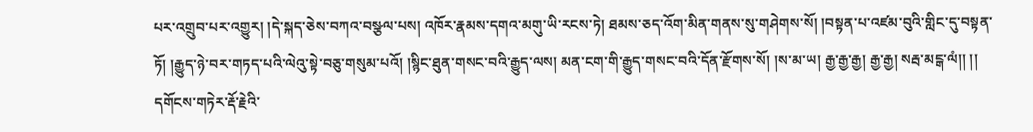པར་འགྲུབ་པར་འགྱུར། །དེ་སྐད་ཅེས་བཀའ་བསྩལ་པས། འཁོར་རྣམས་དགའ་མགུ་ཡི་རངས་ཏེ། ཐམས་ཅད་འོག་མིན་གནས་སུ་གཤེགས་སོ། །བསྟན་པ་འཛམ་བུའི་གླིང་དུ་བསྟན་ཏོ། །རྒྱུད་ཉེ་བར་གཏད་པའི་ལེའུ་སྟེ་བཅུ་གསུམ་པའོ། །སྙིང་ཐུན་གསང་བའི་རྒྱུད་ལས། མན་ངག་གི་རྒྱུད་གསང་བའི་དོན་རྫོགས་སོ། །ས་མ་ཡ། རྒྱ་རྒྱ་རྒྱ། རྒྱ་རྒྱ། སརྦ་མངྒ་ལཾ།། །།
དགོངས་གཏེར་རྡོ་རྗེའི་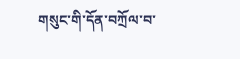གསུང་གི་དོན་བཀྲོལ་བ་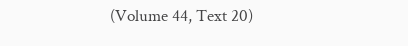(Volume 44, Text 20)